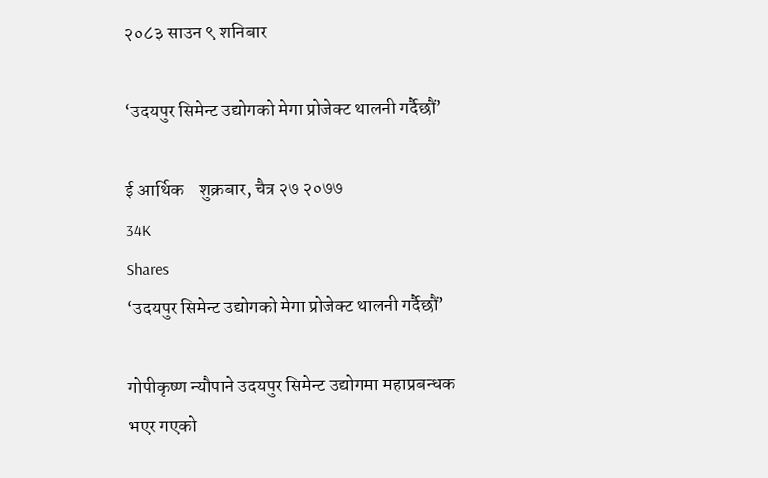२०८३ साउन ९ शनिबार

‘उदयपुर सिमेन्ट उद्योगको मेगा प्रोजेक्ट थालनी गर्दैछौं’

ई आर्थिक    शुक्रबार, चैत्र २७ २०७७
34K
Shares
‘उदयपुर सिमेन्ट उद्योगको मेगा प्रोजेक्ट थालनी गर्दैछौं’

गोपीकृष्ण न्यौपाने उदयपुर सिमेन्ट उद्योगमा महाप्रबन्धक भएर गएको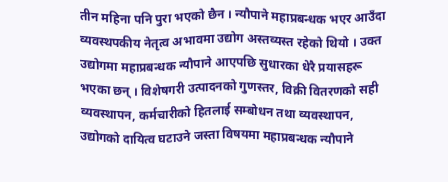तीन महिना पनि पुरा भएको छैन । न्यौपाने महाप्रबन्धक भएर आउँदा व्यवस्थपकीय नेतृत्व अभावमा उद्योग अस्तव्यस्त रहेको थियो । उक्त उद्योगमा महाप्रबन्धक न्यौपाने आएपछि सुधारका धेरै प्रयासहरू भएका छन् । विशेषगरी उत्पादनको गुणस्तर, विक्री वितरणको सही व्यवस्थापन, कर्मचारीको हितलाई सम्बोधन तथा व्यवस्थापन, उद्योगको दायित्व घटाउने जस्ता विषयमा महाप्रबन्धक न्यौपाने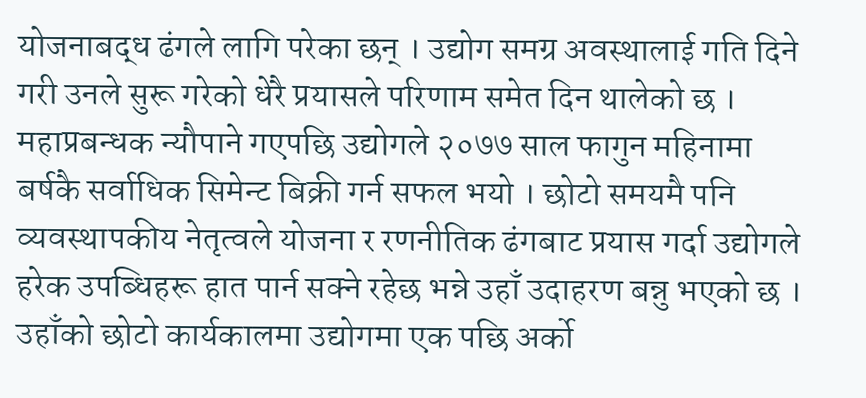योजनाबद्ध ढंगले लागि परेका छन् । उद्योग समग्र अवस्थालाई गति दिने गरी उनले सुरू गरेको धेरै प्रयासले परिणाम समेत दिन थालेको छ । महाप्रबन्धक न्यौपाने गएपछि उद्योगले २०७७ साल फागुन महिनामा बर्षकै सर्वाधिक सिमेन्ट बिक्री गर्न सफल भयो । छोटो समयमै पनि व्यवस्थापकीय नेतृत्वले योजना र रणनीतिक ढंगबाट प्रयास गर्दा उद्योगले हरेक उपब्धिहरू हात पार्न सक्ने रहेछ भन्ने उहाँ उदाहरण बन्नु भएको छ । उहाँको छोटो कार्यकालमा उद्योगमा एक पछि अर्को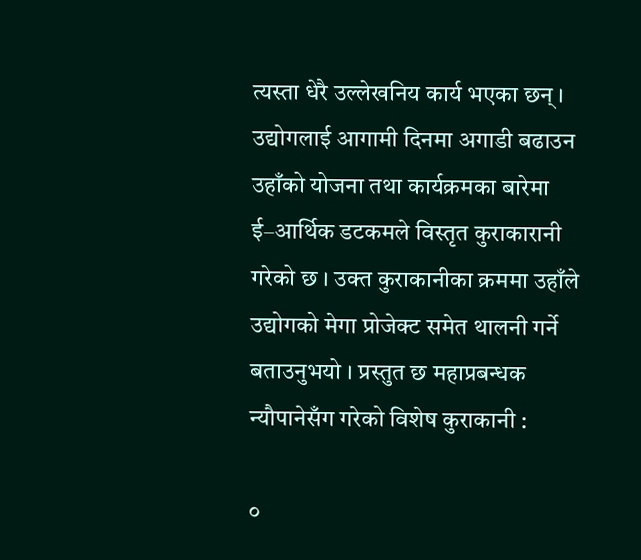त्यस्ता धेरै उल्लेखनिय कार्य भएका छन् । उद्योगलाई आगामी दिनमा अगाडी बढाउन उहाँको योजना तथा कार्यक्रमका बारेमा ई–आर्थिक डटकमले विस्तृत कुराकारानी गरेको छ । उक्त कुराकानीका क्रममा उहाँले उद्योगको मेगा प्रोजेक्ट समेत थालनी गर्ने बताउनुभयो । प्रस्तुत छ महाप्रबन्धक न्यौपानेसँग गरेको विशेष कुराकानी :

०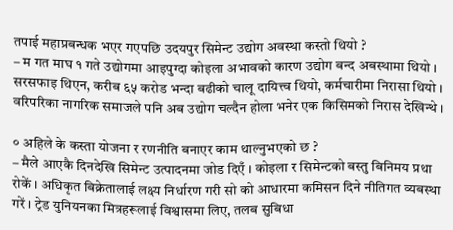तपाई महाप्रबन्धक भएर गएपछि उदयपुर सिमेन्ट उद्योग अवस्था कस्तो थियो ?
– म गत माघ १ गते उद्योगमा आइपुग्दा कोइला अभावको कारण उद्योग बन्द अबस्थामा थियो । सरसफाइ थिएन, करीब ६५ करोड भन्दा बढीको चालू दायित्त्व थियो, कर्मचारीमा निरासा थियो । वरिपरिका नागरिक समाजले पनि अब उद्योग चल्दैन होला भनेर एक किसिमको निरास देखिन्थे ।

० अहिले के कस्ता योजना र रणनीति बनाएर काम थाल्नुभएको छ ?
– मैले आएकै दिनदेखि सिमेन्ट उत्पादनमा जोड दिएँ । कोइला र सिमेन्टको बस्तु बिनिमय प्रथा रोकें । अधिकृत बिक्रेतालाई लक्ष्य निर्धारण गरी सो को आधारमा कमिसन दिने नीतिगत व्यबस्था गरें । ट्रेड युनियनका मित्रहरूलाई विश्वासमा लिए, तलब सुबिधा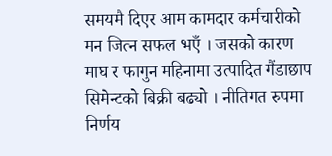समयमै दिएर आम कामदार कर्मचारीको मन जित्न सफल भएँ । जसको कारण माघ र फागुन महिनामा उत्पादित गैंडाछाप सिमेन्टको बिक्री बढ्यो । नीतिगत रुपमा निर्णय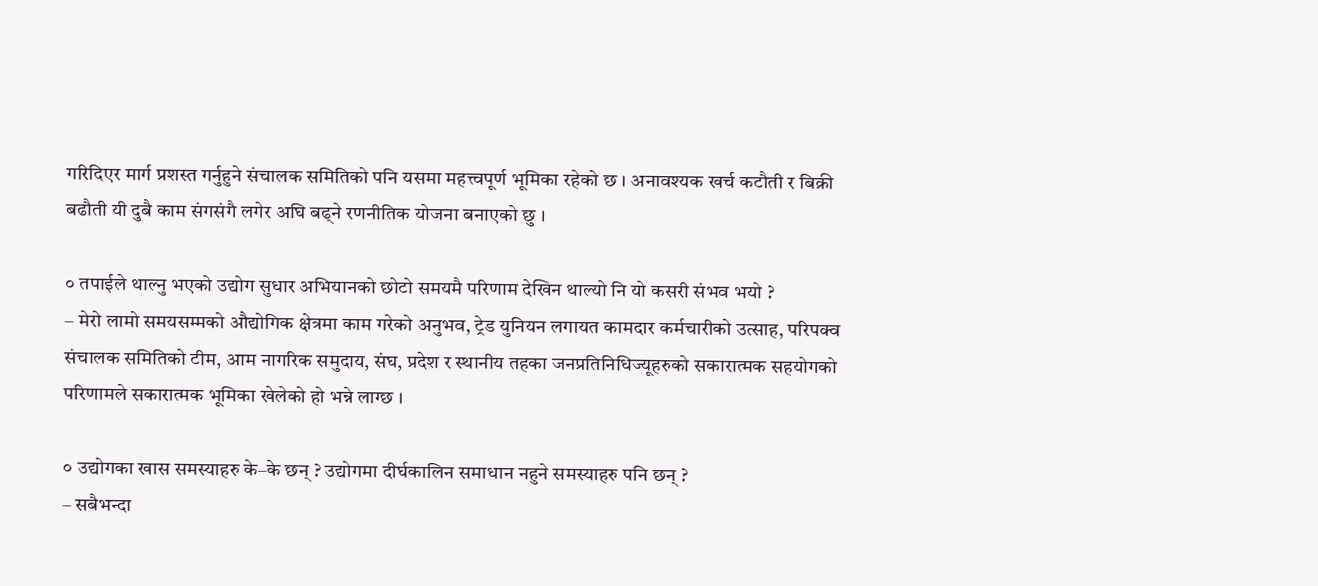गरिदिएर मार्ग प्रशस्त गर्नुहुने संचालक समितिको पनि यसमा महत्त्वपूर्ण भूमिका रहेको छ । अनावश्यक खर्च कटौती र बिक्री बढौती यी दुबै काम संगसंगै लगेर अघि बढ्ने रणनीतिक योजना बनाएको छु ।

० तपाईले थाल्नु भएको उद्योग सुधार अभियानको छोटो समयमै परिणाम देखिन थाल्यो नि यो कसरी संभव भयो ?
– मेरो लामो समयसम्मको औद्योगिक क्षेत्रमा काम गरेको अनुभव, ट्रेड युनियन लगायत कामदार कर्मचारीको उत्साह, परिपक्व संचालक समितिको टीम, आम नागरिक समुदाय, संघ, प्रदेश र स्थानीय तहका जनप्रतिनिधिज्यूहरुको सकारात्मक सहयोगको परिणामले सकारात्मक भूमिका खेलेको हो भन्ने लाग्छ ।

० उद्योगका खास समस्याहरु के–के छन् ? उद्योगमा दीर्घकालिन समाधान नहुने समस्याहरु पनि छन् ?
– सबैभन्दा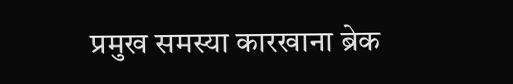प्रमुख समस्या कारखाना ब्रेक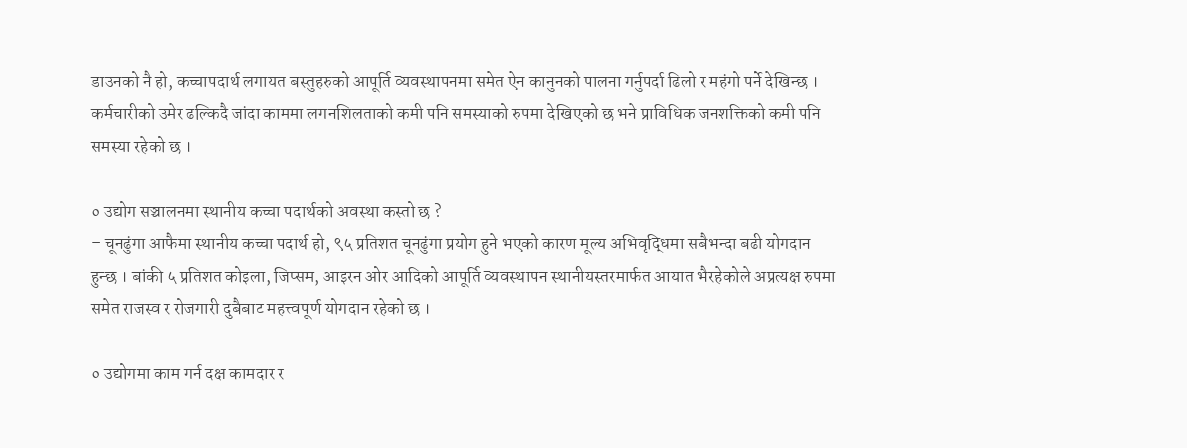डाउनको नै हो, कच्चापदार्थ लगायत बस्तुहरुको आपूर्ति व्यवस्थापनमा समेत ऐन कानुनको पालना गर्नुपर्दा ढिलो र महंगो पर्ने देखिन्छ । कर्मचारीको उमेर ढल्किदै जांदा काममा लगनशिलताको कमी पनि समस्याको रुपमा देखिएको छ भने प्राविधिक जनशक्तिको कमी पनि समस्या रहेको छ ।

० उद्योग सञ्चालनमा स्थानीय कच्चा पदार्थको अवस्था कस्तो छ ?
– चूनढुंगा आफैमा स्थानीय कच्चा पदार्थ हो, ९५ प्रतिशत चूनढुंगा प्रयोग हुने भएको कारण मूल्य अभिवृद्धिमा सबैभन्दा बढी योगदान हुन्छ । बांकी ५ प्रतिशत कोइला, जिप्सम, आइरन ओर आदिको आपूर्ति व्यवस्थापन स्थानीयस्तरमार्फत आयात भैरहेकोले अप्रत्यक्ष रुपमा समेत राजस्व र रोजगारी दुबैबाट महत्त्वपूर्ण योगदान रहेको छ ।

० उद्योगमा काम गर्न दक्ष कामदार र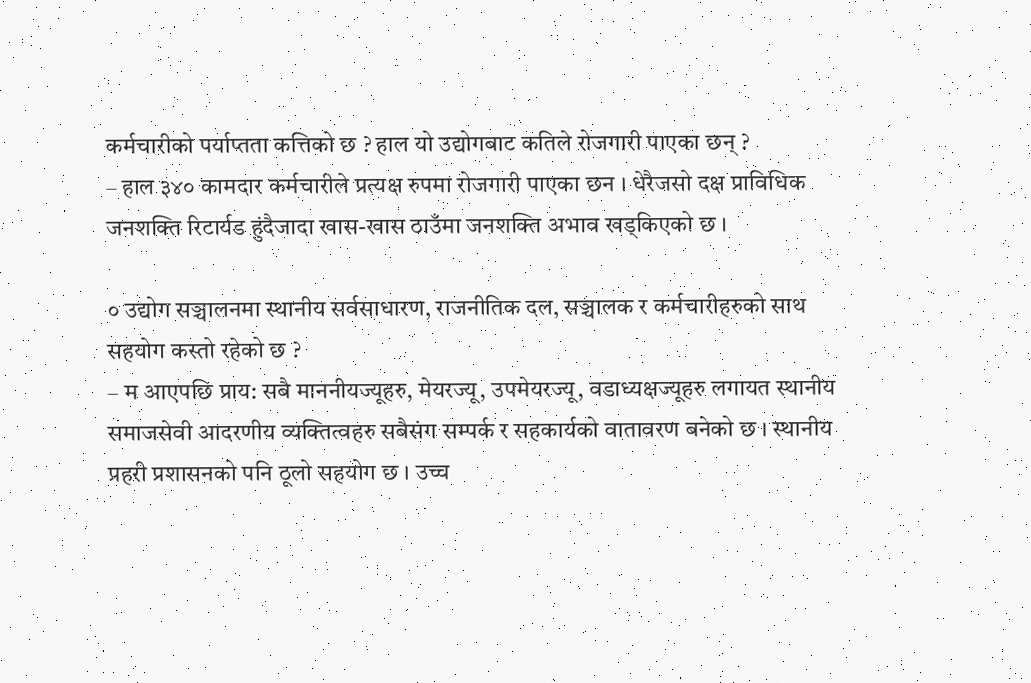कर्मचारीको पर्याप्तता कत्तिको छ ? हाल यो उद्योगबाट कतिले रोजगारी पाएका छन् ?
– हाल ३४० कामदार कर्मचारीले प्रत्यक्ष रुपमा रोजगारी पाएका छन । धेरैजसो दक्ष प्राविधिक जनशक्ति रिटार्यड हुंदैजादा खास-खास ठाउँमा जनशक्ति अभाव खड्किएको छ ।

० उद्योग सञ्चालनमा स्थानीय सर्वसाधारण, राजनीतिक दल, सञ्चालक र कर्मचारीहरुको साथ सहयोग कस्तो रहेको छ ?
– म आएपछि प्राय: सबै माननीयज्यूहरु, मेयरज्यू, उपमेयरज्यू, वडाध्यक्षज्यूहरु लगायत स्थानीय समाजसेवी आदरणीय व्यक्तित्वहरु सबैसंग सम्पर्क र सहकार्यको वातावरण बनेको छ । स्थानीय प्रहरी प्रशासनको पनि ठूलो सहयोग छ । उच्च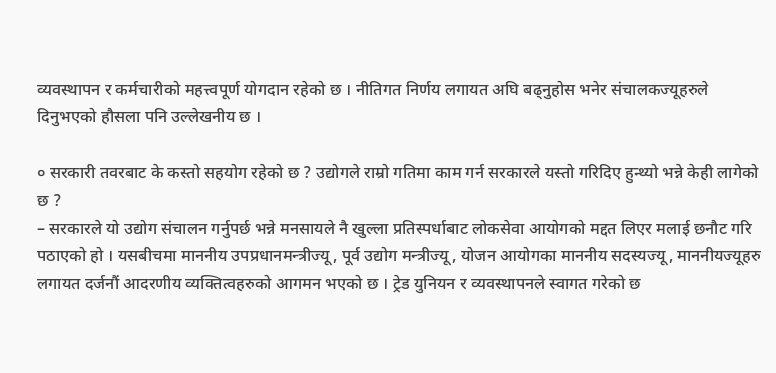व्यवस्थापन र कर्मचारीको महत्त्वपूर्ण योगदान रहेको छ । नीतिगत निर्णय लगायत अघि बढ्नुहोस भनेर संचालकज्यूहरुले दिनुभएको हौसला पनि उल्लेखनीय छ ।

० सरकारी तवरबाट के कस्तो सहयोग रहेको छ ? उद्योगले राम्रो गतिमा काम गर्न सरकारले यस्तो गरिदिए हुन्थ्यो भन्ने केही लागेको छ ?
– सरकारले यो उद्योग संचालन गर्नुपर्छ भन्ने मनसायले नै खुल्ला प्रतिस्पर्धाबाट लोकसेवा आयोगको मद्दत लिएर मलाई छनौट गरि पठाएको हो । यसबीचमा माननीय उपप्रधानमन्त्रीज्यू, पूर्व उद्योग मन्त्रीज्यू, योजन आयोगका माननीय सदस्यज्यू, माननीयज्यूहरु लगायत दर्जनौं आदरणीय व्यक्तित्वहरुको आगमन भएको छ । ट्रेड युनियन र व्यवस्थापनले स्वागत गरेको छ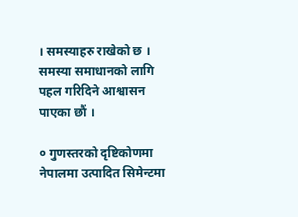। समस्याहरु राखेको छ । समस्या समाधानको लागि पहल गरिदिने आश्वासन पाएका छौं ।

० गुणस्तरको दृष्टिकोणमा नेपालमा उत्पादित सिमेन्टमा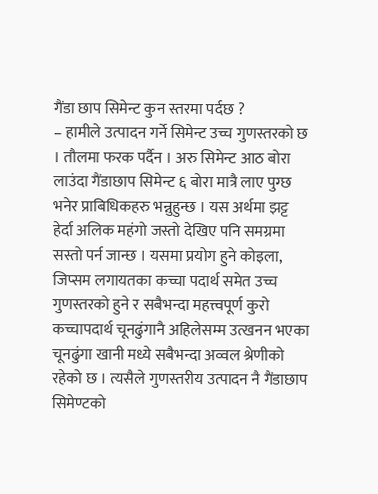गैंडा छाप सिमेन्ट कुन स्तरमा पर्दछ ?
– हामीले उत्पादन गर्ने सिमेन्ट उच्च गुणस्तरको छ । तौलमा फरक पर्दैन । अरु सिमेन्ट आठ बोरा लाउंदा गैंडाछाप सिमेन्ट ६ बोरा मात्रै लाए पुग्छ भनेर प्राबिधिकहरु भन्नुहुन्छ । यस अर्थमा झट्ट हेर्दा अलिक महंगो जस्तो देखिए पनि समग्रमा सस्तो पर्न जान्छ । यसमा प्रयोग हुने कोइला, जिप्सम लगायतका कच्चा पदार्थ समेत उच्च गुणस्तरको हुने र सबैभन्दा महत्त्वपूर्ण कुरो कच्चापदार्थ चूनढुंगानै अहिलेसम्म उत्खनन भएका चूनढुंगा खानी मध्ये सबैभन्दा अव्वल श्रेणीको रहेको छ । त्यसैले गुणस्तरीय उत्पादन नै गैंडाछाप सिमेण्टको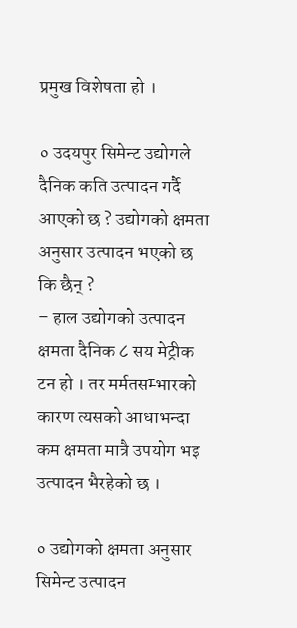प्रमुख विशेषता हो ।

० उदयपुर सिमेन्ट उद्योगले दैनिक कति उत्पादन गर्दै आएको छ ? उद्योगको क्षमता अनुसार उत्पादन भएको छ कि छैन् ?
– हाल उद्योगको उत्पादन क्षमता दैनिक ८ सय मेट्रीक टन हो । तर मर्मतसम्भारको कारण त्यसको आधाभन्दा कम क्षमता मात्रै उपयोग भइ उत्पादन भैरहेको छ ।

० उद्योगको क्षमता अनुसार सिमेन्ट उत्पादन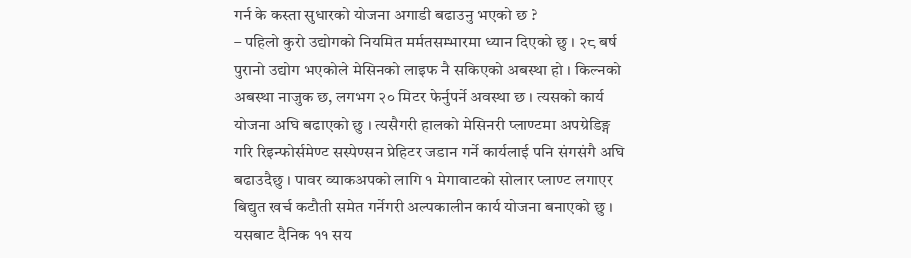गर्न के कस्ता सुधारको योजना अगाडी बढाउनु भएको छ ?
– पहिलो कुरो उद्योगको नियमित मर्मतसम्भारमा ध्यान दिएको छु । २८ बर्ष पुरानो उद्योग भएकोले मेसिनको लाइफ नै सकिएको अबस्था हो । किल्नको अबस्था नाजुक छ, लगभग २० मिटर फेर्नुपर्ने अवस्था छ । त्यसको कार्य योजना अघि बढाएको छु । त्यसैगरी हालको मेसिनरी प्लाण्टमा अपग्रेडिङ्ग गरि रिइन्फोर्समेण्ट सस्पेण्सन प्रेहिटर जडान गर्ने कार्यलाई पनि संगसंगै अघि बढाउदैछु । पावर व्याकअपको लागि १ मेगावाटको सोलार प्लाण्ट लगाएर बिद्युत खर्च कटौती समेत गर्नेगरी अल्पकालीन कार्य योजना बनाएको छु । यसबाट दैनिक ११ सय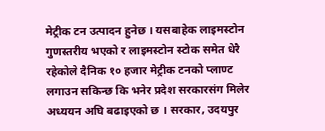मेट्रीक टन उत्पादन हुनेछ । यसबाहेक लाइमस्टोन गुणस्तरीय भएको र लाइमस्टोन स्टोक समेत धेरै रहेकोले दैनिक १० हजार मेट्रीक टनको प्लाण्ट लगाउन सकिन्छ कि भनेर प्रदेश सरकारसंग मिलेर अध्ययन अघि बढाइएको छ । सरकार, उदयपुर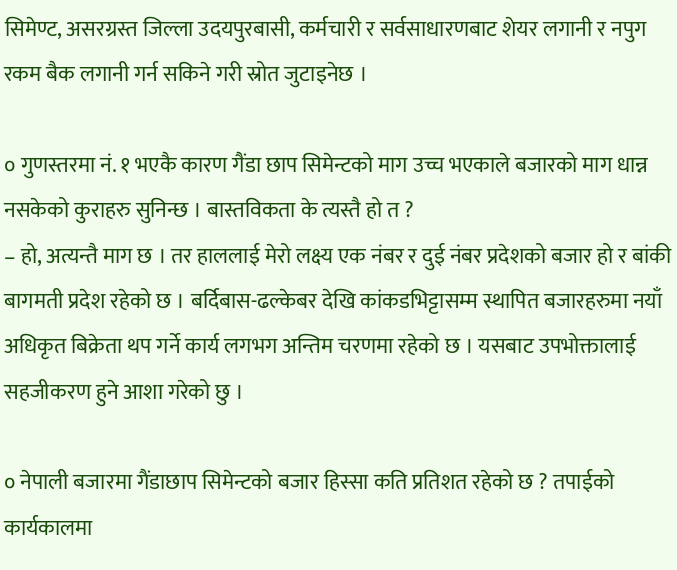सिमेण्ट, असरग्रस्त जिल्ला उदयपुरबासी, कर्मचारी र सर्वसाधारणबाट शेयर लगानी र नपुग रकम बैक लगानी गर्न सकिने गरी स्रोत जुटाइनेछ ।

० गुणस्तरमा नं. १ भएकै कारण गैंडा छाप सिमेन्टको माग उच्च भएकाले बजारको माग धान्न नसकेको कुराहरु सुनिन्छ । बास्तविकता के त्यस्तै हो त ?
– हो, अत्यन्तै माग छ । तर हाललाई मेरो लक्ष्य एक नंबर र दुई नंबर प्रदेशको बजार हो र बांकी बागमती प्रदेश रहेको छ । बर्दिबास-ढल्केबर देखि कांकडभिट्टासम्म स्थापित बजारहरुमा नयाँ अधिकृत बिक्रेता थप गर्ने कार्य लगभग अन्तिम चरणमा रहेको छ । यसबाट उपभोक्तालाई सहजीकरण हुने आशा गरेको छु ।

० नेपाली बजारमा गैंडाछाप सिमेन्टको बजार हिस्सा कति प्रतिशत रहेको छ ? तपाईको कार्यकालमा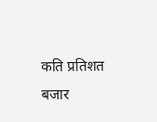कति प्रतिशत बजार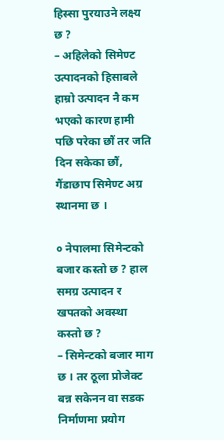हिस्सा पुरयाउने लक्ष्य छ ?
– अहिलेको सिमेण्ट उत्पादनको हिसाबले हाम्रो उत्पादन नै कम भएको कारण हामी पछि परेका छौं तर जति दिन सकेका छौं, गैंडाछाप सिमेण्ट अग्र स्थानमा छ ।

० नेपालमा सिमेन्टको बजार कस्तो छ ? हाल समग्र उत्पादन र खपतको अवस्था कस्तो छ ?
– सिमेन्टको बजार माग छ । तर ठूला प्रोजेक्ट बन्न सकेनन वा सडक निर्माणमा प्रयोग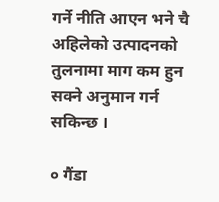गर्ने नीति आएन भने चै अहिलेको उत्पादनको तुलनामा माग कम हुन सक्ने अनुमान गर्न सकिन्छ ।

० गैंडा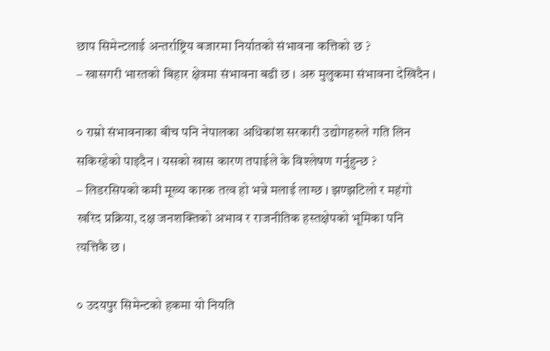छाप सिमेन्टलाई अन्तर्राष्ट्रिय बजारमा निर्यातको संभावना कत्तिको छ ?
– खासगरी भारतको बिहार क्षेत्रमा संभावना बढी छ । अरु मुलुकमा संभावना देखिदैन ।

० राम्रो संभावनाका बीच पनि नेपालका अधिकांश सरकारी उद्योगहरुले गति लिन सकिरहेको पाइदैन । यसको खास कारण तपाईले के विश्लेषण गर्नुहुन्छ ?
– लिडरसिपको कमी मूख्य कारक तत्व हो भन्ने मलाई लाग्छ । झण्झटिलो र महंगो खरिद प्रक्रिया, दक्ष जनशक्तिको अभाव र राजनीतिक हस्तक्षेपको भूमिका पनि त्यत्तिकै छ ।

० उदयपुर सिमेन्टको हकमा यो नियति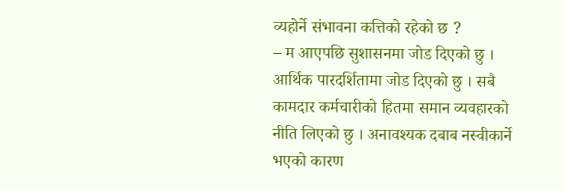व्यहोर्ने संभावना कत्तिको रहेको छ ?
– म आएपछि सुशासनमा जोड दिएको छु । आर्थिक पारदर्शितामा जोड दिएको छु । सबै कामदार कर्मचारीको हितमा समान व्यवहारको नीति लिएको छु । अनावश्यक दबाब नस्वीकार्ने भएको कारण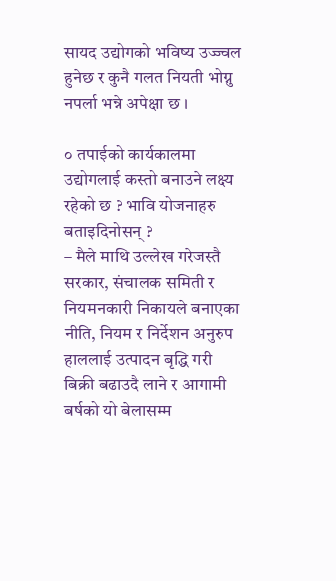सायद उद्योगको भविष्य उज्ज्वल हुनेछ र कुनै गलत नियती भोग्नु नपर्ला भन्ने अपेक्षा छ ।

० तपाईको कार्यकालमा उद्योगलाई कस्तो बनाउने लक्ष्य रहेको छ ? भावि योजनाहरु बताइदिनोसन् ?
– मैले माथि उल्लेख गरेजस्तै सरकार, संचालक समिती र नियमनकारी निकायले बनाएका नीति, नियम र निर्देशन अनुरुप हाललाई उत्पादन बृद्धि गरी बिक्री बढाउदै लाने र आगामी बर्षको यो बेलासम्म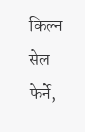किल्न सेल फेर्ने,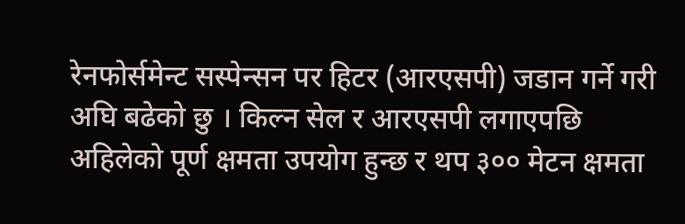रेनफोर्समेन्ट सस्पेन्सन पर हिटर (आरएसपी) जडान गर्ने गरी अघि बढेको छु । किल्न सेल र आरएसपी लगाएपछि अहिलेको पूर्ण क्षमता उपयोग हुन्छ र थप ३०० मेटन क्षमता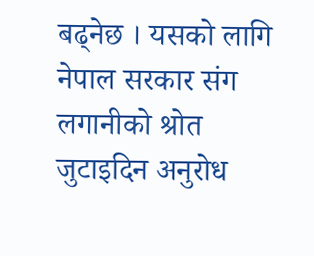बढ्नेछ । यसको लागि नेपाल सरकार संग लगानीको श्रोत जुटाइदिन अनुरोध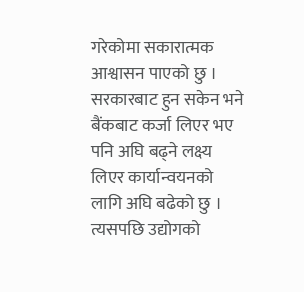गरेकोमा सकारात्मक आश्वासन पाएको छु । सरकारबाट हुन सकेन भने बैंकबाट कर्जा लिएर भए पनि अघि बढ्ने लक्ष्य लिएर कार्यान्वयनको लागि अघि बढेको छु । त्यसपछि उद्योगको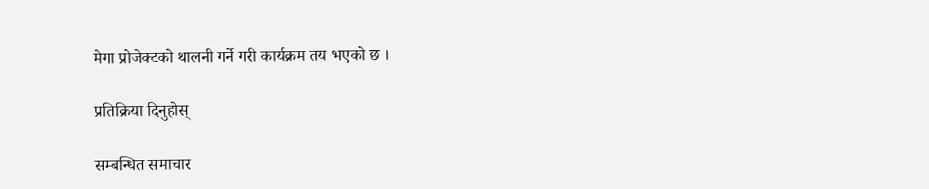मेगा प्रोजेक्टको थालनी गर्ने गरी कार्यक्रम तय भएको छ ।

प्रतिक्रिया दिनुहोस्

सम्बन्धित समाचार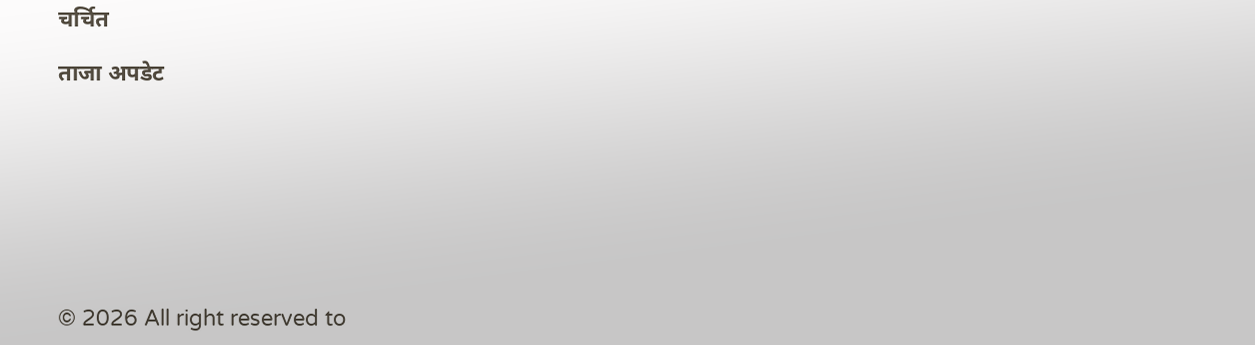चर्चित

ताजा अपडेट








© 2026 All right reserved to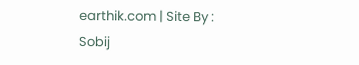earthik.com | Site By : Sobij